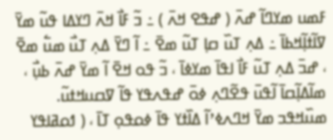ߓߘߎ ߘߌߣߊ߬ ߝߍ߫ ( ߝߟߐ ߞߍ߫ ) ߸ ߏ߬ ߓߊ߯ ߞߍ߫ ߣߌߡߊ ߟߎ߬ ߘߌ߫ ߜߊ߬ߙߊ߲߬ߞߕߊ߫ ߸ ߡߍ߲ ߠߎ߰ ߛߊ߲ ߠߎ߬ ߘߐ߫ ߸ ߊ߬ ߣߌ߫ ߡߍ߲ ߠߎ߯ ߘߎ߱ ߘߐ߫ ، ߝߏ߫ ߡߍ߲ ߠߎ߬ ߓߊ߯ ߊߟߊ߫ ߘߌߦߊ߫ ، ߏ߬ ߟߋ ߞߐ߫ ߊ߬ ߘߌ߫ ߝߍ߫ ߕߎ߲߯ ، ߘߊ߬ߡߊ߲߬ߛߊ߫ ߊ߬ߟߎ߫ ߟߐ߬ߣߍ߲ ߦߋ߫ ߝߟߍߟߌ ߟߊ߬ ߜߛߎߞߙߎ߬.
ߘߎ߰ߞߟߏ ߘߌ߫ ߞߣߍߦߴߊ߬ ߡߊ߰ߙߌ ߟߊ߫ ߦߋߟߋ߲ ߠߊ߫ ، ( ߗߋߥߊߟߌ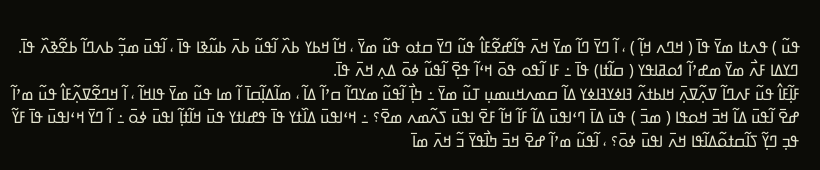ߟߎ߬ ) ߟߍߙߊ ߘߌ߫ ߟߊ߫ ( ߞߣߍ ߞߊ߲߬ ) ، ߊ߬ ߣߌ߫ ߣߊ߬ ߘߌ߫ ߞߍ߫ ߟߊ߬ߝߐ߬ߓߊ߮ ߟߎ߬ ߣߌ߫ ߛߙߋ ߟߎ߬ ߘߌ߫ ، ߞߊ߬ ߞߕߌ ߕߍ߰ ߊ߬ߟߎ߬ ߕߍ߫ ߕߎ߬ߢߊ ߟߊ߫ ، ߊ߬ߟߎ߫ ߘߏ߲߬ ߕߍߣߊ߬ ߕߐ߬ߢߍ߰ ߟߊ߫.
ߣߌߡߊ ߓߍ߯ ߘߌ߫ ߘߝߴߊ߬ ߗߋߥߊߟߌ ( ߛߊ߬ߙߊ) ߟߊ߫ ߸ ߓߊ ߊ߬ߟߋ ߟߋ߫ ߞߵߊ߬ ߟߐ߲߫ ߊ߬ߟߎ߬ ߦߋ߫ ߡߍ߲ ߞߍ߫ ߟߊ߫.
ߓߊ߲߬ߓߊ߮ ߟߎ߬ ߓߍߣߊ߬ ߜߍ߲߬ߜߍ߲߫ ߞߊߕߙߍ߬ ߔߊߦߌߔߊߦߌ ߡߊ߬ ߛߘߍߞߎߘߎ߲ ߠߎ߬ ߘߌ߫ ߸ ߤߊ߲߯ ߊ߬ߟߎ߬ ߘߌߣߊ߬ ߛߴߊ߬ ߡߊ߬ ، ߘߊ߬ߡߊ߲߬ߛߊ߫ ߊ߬ ߘߊ ߟߎ߬ ߘߌ߫ ߟߊߞߊ߬ ، ߊ߬ ߞߣߐ߬ߜߍ߲߬ߓߊ߮ ߟߎ߬ ߘߴߊ߬ ߝߐ߫ ߊ߬ߟߎ߫ ߡߊ߬ ߞߏ߫ ߞߋߟߊ ( ߘߏ߫ ) ߟߎ߫ ߡߊ߫ ߣߵߊߟߎ߫ ߡߊ߬ ߓߊ߬ ߞߊ߬ ߓߐ߫ ߊߟߎ߫ ߖߍ߬ߘߍ ߘߐ߫؟ ߸ ߞߵߊߟߎ߫ ߡߊ߰ߙߌ ߟߊ߫ ߟߝߊߙߌ ߟߎ߫ ߞߊ߬ߙߊ߲߬ ߊߟߎ߫ ߦߋ߫ ߸ ߊ߬ ߣߌ߫ ߞߵߊߟߎ߫ ߟߊ߫ ߓߌ߬ ߟߏ߲ ߣߌ߲߬ ߖߊ߬ߛߙߋ߬ߡߊ߬ߟߊ ߞߍ߫ ߊߟߎ߫ ߦߋ߫؟ ، ߊ߬ߟߎ߬ ߘߴߊ߬ ߝߐ߫ ߞߏ߫ ߤߊ߯ߟߌ߫ ߏ߬ ߞߍ߫ ߘߊ߫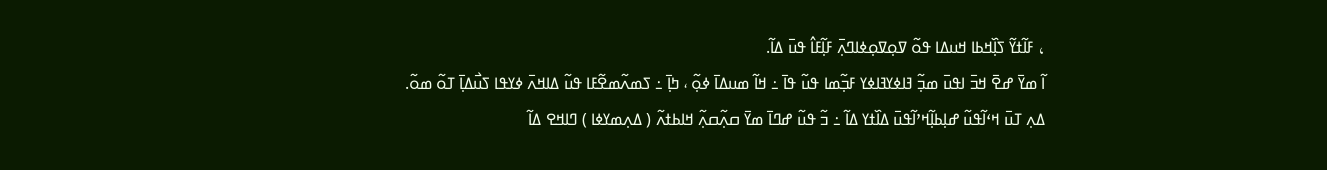، ߓߊ߬ߙߌ߬ ߖߊ߲߰ߞߕߊ ߞߎߡߊ ߟߋ߬ ߜߋ߲ߜߋ߲ߦߊߣߍ߲߫ ߓߊ߲߬ߓߊ߮ ߟߎ߫ ߡߊ߬.
ߊ߬ ߘߌ߫ ߝߐ߫ ߞߏ߫ ߊߟߎ߫ ߘߏ߲߬ ߔߊߦߌߔߊߦߌ ߓߏ߲߬ߘߊ ߟߎ߬ ߟߊ߫ ߸ ߞߊ߬ ߘߎߡߊ߫ ߦߋ߲߬ ، ߤߊ߲߫ ߸ ߖߘߍ߬ߘߐ߬ߓߊ ߟߎ߬ ߡߊߞߍ߫ ߦߌߟߊ ߖߎ߯ߡߊ߲߫ ߠߋ߬ ߘߋ߬.
ߡߍ߲ ߠߎ߫ ߞߵߊ߬ߟߎ߬ ߝߊ߲ߕߊ߲߬ߞߴߊ߬ߟߎ߫ ߡߊ߰ߙߌ ߡߊ߬ ߸ ߏ߬ ߟߎ߬ ߝߣߊ߫ ߘߌ߫ ߛߍ߲߬ߛߍ߲߬ ߞߊߕߙߍ߬ ( ߡߍ߲ߘߌߦߊ ) ߣߊߞߐ ߡߊ߬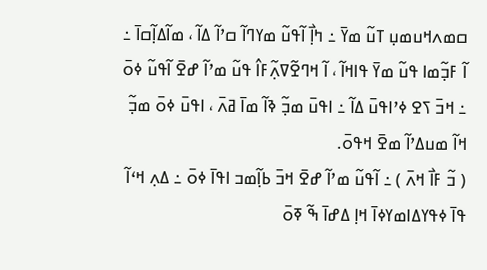ߛߘߍߞߎߘߎ߲ ߠߎ߬ ߘߌ߫ ߸ ߤߊ߲߯ ߊ߬ߟߎ߬ ߘߌߣߊ߬ ߛߴߊ߬ ߡߊ߬ ، ߘߊ߬ߡߊ߲߬ߛߊ߫ ߸ ߊ߬ ߓߏ߲߬ߘߊ ߟߎ߬ ߘߌ߫ ߟߊߞߊ߬ ، ߊ߬ ߞߣߐ߬ߜߍ߲߬ߓߊ߮ ߟߎ߬ ߘߴߊ߬ ߝߐ߫ ߊ߬ߟߎ߬ ߦߋ߫ ߸ ߞߏ߫ ߖߐ ߦߴߊߟߎ߫ ߡߊ߬ ߸ ߊߟߎ߫ ߘߏ߲߬ ߢߊ߬ ߘߊ߫ ߥߍ߫ ، ߊߟߎ߫ ߦߋ߫ ߘߏ߲߬ ߞߊ߬ ߘߎߡߴߊ߬ ߘߐ߫ ߞߟߋ߫.
( ߏ߬ ߓߊ߯ ߞߍ߫ ) ߸ ߊ߬ߟߎ߬ ߘߴߊ߬ ߝߐ߫ ߞߏ߫ ߕߊ߲߬ߘߏ ߊߟߊ߫ ߦߋ߫ ߸ ߡߍ߲ ߞߵߊ߬ ߟߊ߫ ߦߟߌߡߊߘߌߦߊ߫ ߞߊ߲ ߡߝߊ߫ ߒ߬ ߧߋ߫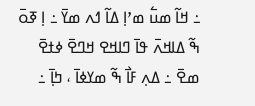߸ ߞߊ߬ ߘߎ߱ ߘߴߊ߲ ߡߊ߬ ߗߍ ߘߌ߫ ߸ ߊ߲ ߧߋ߫ ߒ߬ ߡߊߞߍ߫ ߟߊ߫ ߣߊߞߐ ߞߣߐ߫ ߦߙߐ߫ ߘߐ߫ ߸ ߡߍ߲ ߓߊ߯ ߒ߬ ߘߌߦߊ߫ ، ߤߊ߲߫ ߸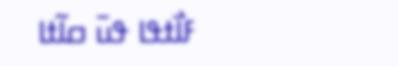ߓߊ߯ߙߟߊ ߟߎ߫ ߛߊ߬ߙߊ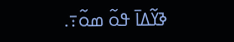ߢߌ߬ߡߊ߫ ߟߋ߬ ߘߋ߬߹.